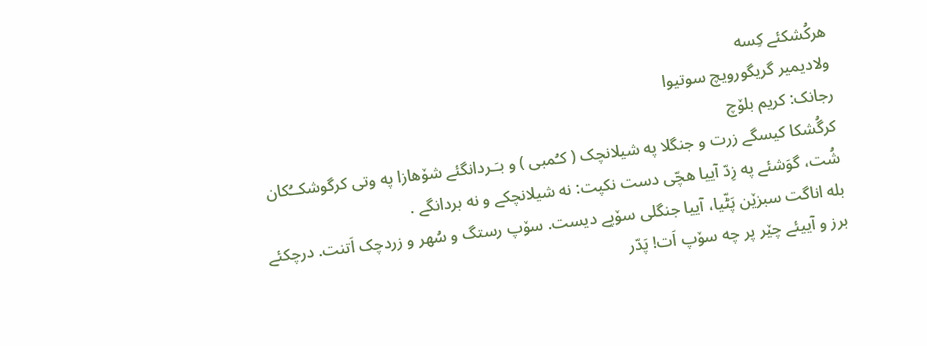هرکُشکئے کِسه
ولادیمیر گریگورویچ سوتیوا
رجانک: کریم بلۆچ
کرگُشکا کیسگے زرت و جنگلا په شیلانچک ( کـُمبی ) و بـَـردانگئے شۆهازا په وتی کرگوشکــُکان شُت، گوَشئے په زِدّ آییا هچّی دست نکپت: نه شیلانچکے و نه بردانگے .
بله اناگت سبزێن پَٹّیا، آییا جنگلی سۆپے دیست. سۆپ رستگ و سُهر و زردچک اَتنت. درچکئے برز و آییئے چێر پر چه سۆپ اَت! پَدّر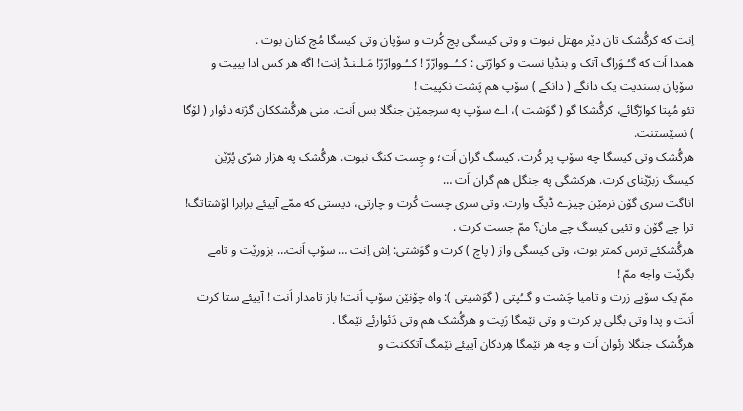اِنت که کرگُشک تان دێر مهتل نبوت و وتی کیسگی پچ کُرت و سۆپان وتی کیسگا مُچ کنان بوت .
همدا اَت که گـُـوَراگ آتک و بنڈیا نست و کوارّتی : کــُــووارّرّ ! کــُـووارّرّ! مَـلـنـڈ اِنت! اگه هر کس ادا بییت و سۆپان بسندیت یک دانگے ( دانکے ) سۆپ هم پَشت نکپیت !
تئو مُپتا کوارّگائے، کرگُشکا گو ( گوَشت )، اے سۆپ په سرجمێن جنگلا بس اَنت. منی هرگُشککان گژنه دئوار ( لۆگا ) نسێستنت.
هرگُشک وتی کیسگا چه سۆپ پر کُرت. کیسگ گران اَت؛ و چِست کنگ نبوت. هرگُشک په هزار شرّی پُرّێن کیسگ زبرّێنای کرت. هرکشگی په جنگل هم گران اَت …
اناگت سری گۆن نرمێن چیزے ڈیکّ وارت. وتی سری چست کُرت و چارتی، دیستی که ممّے آییئے برابرا اۆشتاتگ! ترا چے گۆن و تئیی کیسگ چے مان؟ ممّ جست کرت .
هرگُشکئے ترس کمتر بوت، وتی کیسگی واز ( پاچ ) کرت و گوَشتی: اِش اِنت … سۆپ اَنت… بزورێت و تامے بگرێت واجه ممّ !
ممّ یک سۆپے زرت و تامیا چَشت و گــُپتی ( گوَشیتی ): واه چۆنێن سۆپ اَنت! باز تامدار اَنت ! آییئے ستا کرت اَنت و پدا وتی بگلی پر کرت و وتی نێمگا رَپت و هرگُشک هم وتی دَئوارئے نێمگا .
هرگُشک جنگلا رئوان اَت و چه هر نێمگا هِردکان آییئے نێمگ آتککنت و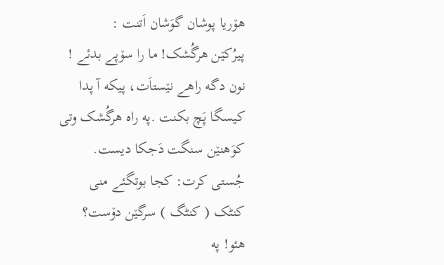هۆریا پوشان گوَشان اَتنت :
پیرُکێن هرگُشک! ما را سۆپے بدئے !
نون دگه راهے نێستاَت، پیکه آ پدا کیسگا پَچ بکنت .په راه هرگُشک وتی کوَهنێن سنگت دَجکا دیست. جُستی کرت: کجا بوتگئے منی کنٹک ( کنٹگ ) سرگێن دۆست؟
هئو! په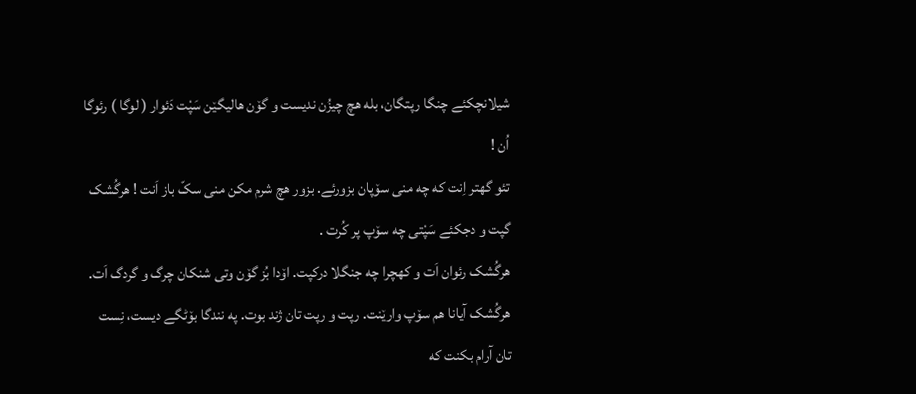شیلانچکئے چنگا رپتگان، بله هچ چیزُن ندیست و گۆن هالیگێن سَپْت دَئوار ( لوگا ) رئوگا اُن !
تئو گهتر اِنت که چه منی سۆپان بزورئے. بزور هچ شرم مکن منی سکّ باز اَنت ! هرگُشک گپت و دجکئے سَپْتی چه سۆپ پر کُرت .
هرگُشک رئوان اَت و کهچرا چه جنگلا درکپت. اۆدا بُز گۆن وتی شنکان چرگ و گردگ اَت. هرگُشک آیانا هم سۆپ وارێنت. رپت و رپت تان ژند بوت. په نندگا بۆٹگے دیست، نِست تان آرام بکنت که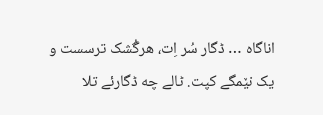اناگاه … ڈگار سُر اِت، هرگُشک ترسست و یک نێمگے کپت. ٹالے چه ڈگارئے تلا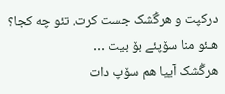درکپت و هرگُشک جست کرت. تئو چه کجا؟
هـئو منا سۆپئے بۆ بیت …
هرگُشک آییا هم سۆپ دات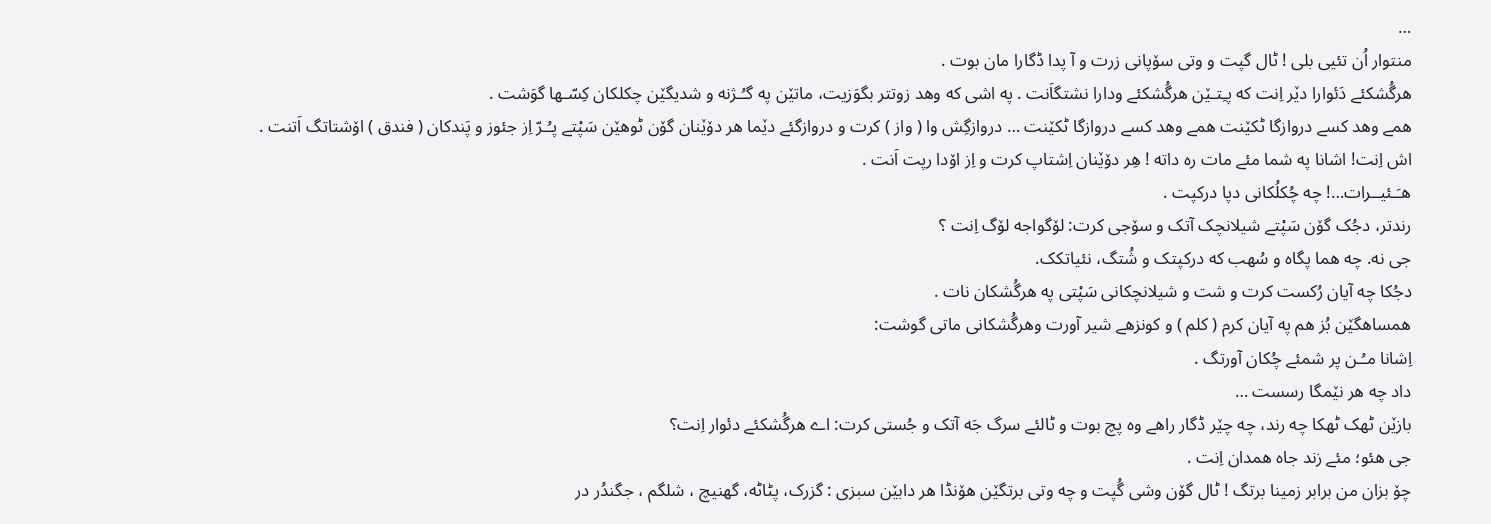…
منتوار اُن تئیی بلی ! ٹال گپت و وتی سۆپانی زرت و آ پدا ڈگارا مان بوت .
هرگُشکئے دَئوارا دێر اِنت که پـِتـێن هرگُشکئے ودارا نشتگاَنت . په اشی که وهد زوتتر بگوَزیت، ماتێن په گـُـژنه و شدیگێن چکلکان کِسّـها گوَشت .
همے وهد کسے دروازگا ٹکێنت همے وهد کسے دروازگا ٹکێنت … دروازگِش وا ( واز ) کرت و دروازگئے دێما هر دۆێنان گۆن ٹوهێن سَپْتے پـُـرّ اِز جئوز و پَندکان ( فندق ) اۆشتاتگ اَتنت .
اش اِنت! اشانا په شما مئے مات ره داته ! هِر دۆێنان اِشتاپ کرت و اِز اۆدا رپت اَنت .
هـَـئیــرات…! چه چُکلُکانی دپا درکپت .
رندتر، دجُک گۆن سَپْتے شیلانچک آتک و سۆجی کرت: لۆگواجه لۆگ اِنت ؟
جی نه. چه هما پگاه و سُهب که درکپتک و شُتگ، نئیاتکک.
دجُکا چه آیان رُکست کرت و شت و شیلانچکانی سَپْتی په هرگُشکان نات .
همساهگێن بُز هم په آیان کرم ( کلم ) و کونزهے شیر آورت وهرگُشکانی ماتی گوشت:
اِشانا مـُـن پر شمئے چُکان آورتگ .
داد چه هر نێمگا رسست …
بازێن ٹهک ٹهکا چه رند، چه چێر ڈگار راهے وه پچ بوت و ٹالئے سرگ جَه آتک و جُستی کرت: اے هرگُشکئے دئوار اِنت؟
جی هئو؛ مئے زند جاه همدان اِنت .
چۆ بزان من برابر زمینا برتگ ! ٹال گۆن وشی گُپت و چه وتی برتگێن هۆنڈا هر دابێن سبزی : گزرک، پٹاٹه، گهنیچ ، شلگم ، جگندُر در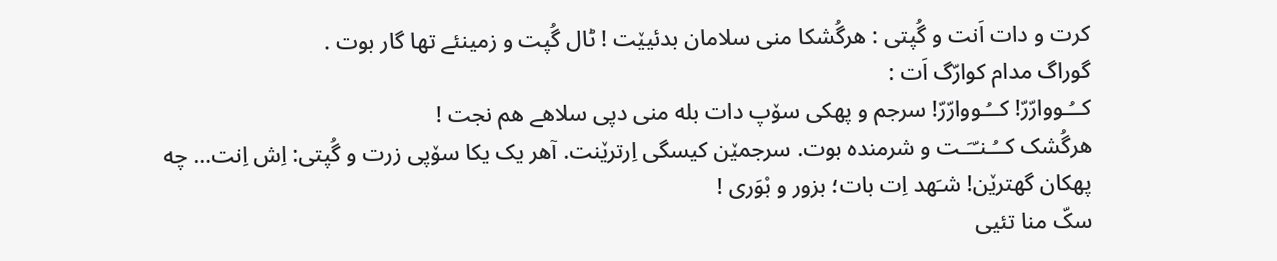کرت و دات اَنت و گُپتی : هرگُشکا منی سلامان بدئیێت ! ٹال گُپت و زمینئے تها گار بوت .
گوراگ مدام کوارّگ اَت :
کــُـووارّرّ! کــُـووارّرّ! سرجم و پهکی سۆپ دات بله منی دپی سلاهے هم نجت !
هرگُشک کــُـنـّـَـت و شرمنده بوت. سرجمێن کیسگی اِرترێنت. آهر یک یکا سۆپی زرت و گُپتی: اِش اِنت… چه پهکان گهترێن! شـَهد اِت بات؛ بزور و بْوَری !
سکّ منا تئیی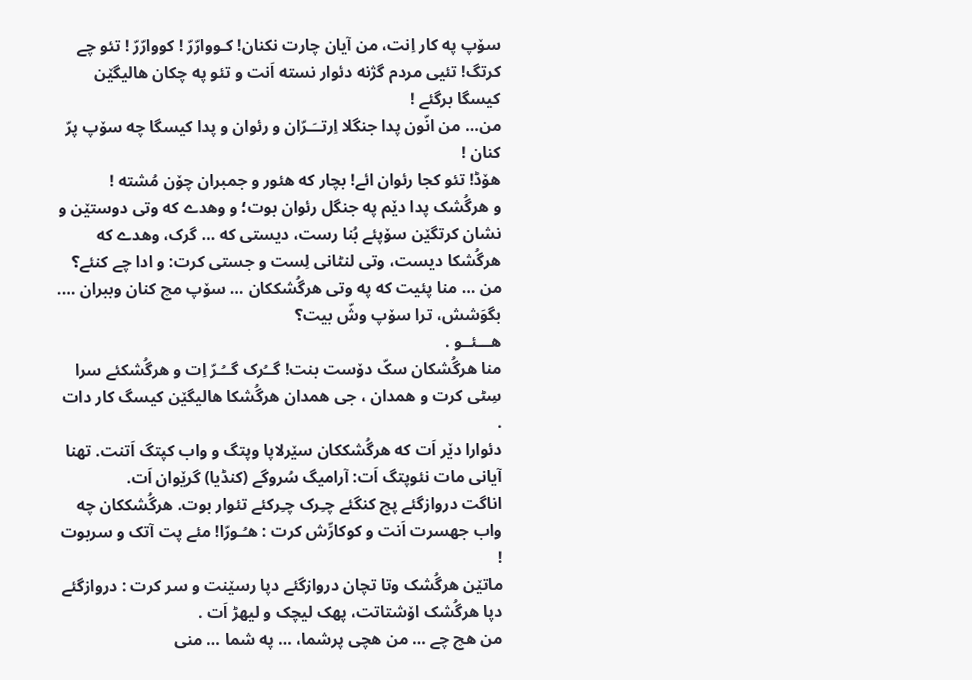سۆپ په کار اِنت، من آیان چارت نکنان! کـووارّرّ ! کووارّرّ ! تئو چے کرتگ! تئیی مردم گژنه دئوار نسته اَنت و تئو په چکان هالیگێن کیسگا برگئے !
من… من انّون پدا جنگلا اِرتــَـرّان و رئوان و پدا کیسگا چه سۆپ پرّ کنان !
هۆڈ! تئو کجا رئوان ائے! بچار که هئور و جمبران چۆن مُشته !
و هرگُشک پدا دێم په جنگل رئوان بوت؛ و وهدے که وتی دوستێن و نشان کرتگێن سۆپئے بُنا رست، دیستی که … گرک، وهدے که هرگُشکا دیست، وتی لنٹانی لِست و جستی کرت: و ادا چے کنئے؟
من … منا پئیت که په وتی هرگُشککان … سۆپ مچ کنان وببران ….
بگوَشش، ترا سۆپ وشّ بیت؟
هـــئــو .
منا هرگُشکان سکّ دۆست بنت! گــُرک گــُـرّ اِت و هرگُشکئے سرا سِٹی کرت و همدان ، جی همدان هرگُشکا هالیگێن کیسگ کار دات .
دئوارا دێر اَت که هرگُشککان سێرلاپا وپتگ و واب کپتگ اَتنت. تهنا آیانی مات نئوپتگ اَت: آرامیگ سُروگے (کنڈیا) گرێوان اَت.
اناگت دروازگئے پچ کنگئے چـِرک چـِرکئے تئوار بوت. هرگُشککان چه واب جهسرت اَنت و کوکارِّش کرت : هـُـورّا! مئے پت آتک و سربوت !
ماتێن هرگُشک وتا تچان دروازگئے دپا رسێنت و سر کرت : دروازگئے دپا هرگُشک اۆشتاتت، پهک لیچک و لیهڑ اَت .
من هچ چے … من هچی پرشما، … په شما … منی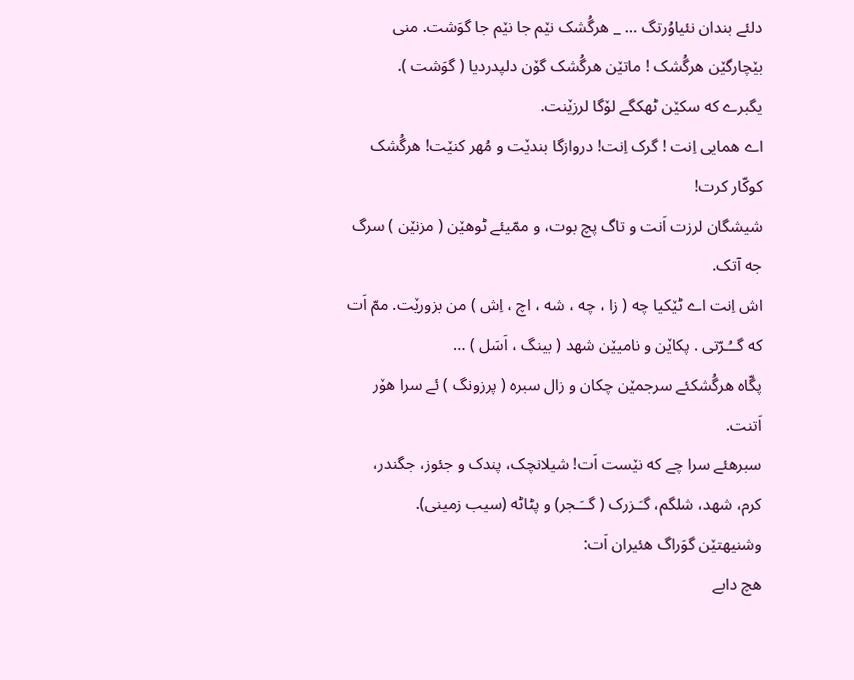دلئے بندان نئیاوُرتگ … _ هرگُشک نێم جا نێم جا گوَشت. منی بێچارگێن هرگُشک ! ماتێن هرگُشک گۆن دلپدردیا ( گوَشت ).
یگبرے که سکێن ٹهکگے لۆگا لرزێنت.
اے همایی اِنت ! گرک اِنت! دروازگا بندێت و مُهر کنێت! هرگُشک کوکّار کرت!
شیشگان لرزت اَنت و تاگ پچ بوت، و ممّیئے ٹوهێن ( مزنێن ) سرگ جه آتک.
اش اِنت اے ٹێکیا چه ( زا ، چه ، شه ، اچ ، اِش ) من بزورێت. ممّ اَت که گــُـرّتی . پکاێن و نامیێن شهد ( بینگ ، اَسَل ) …
پگّاه هرگُشکئے سرجمێن چکان و زال سبره ( پرزونگ ) ئے سرا هۆر اَتنت.
سبرهئے سرا چے که نێست اَت! شیلانچک، پندک و جئوز، جگندر، کرم، شهد، شلگم، گـَـزرک ( گــَـجر) و پٹاٹه (سیب زمینی).
وشنیهتێن گوَراگ هئیران اَت:
هچ دابے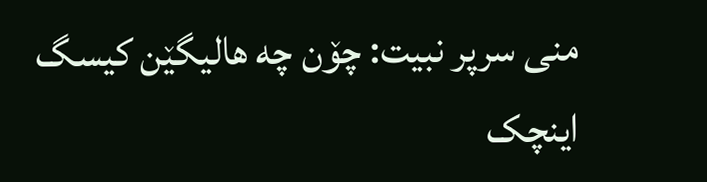منی سرپر نبیت: چۆن چه هالیگێن کیسگ اینچک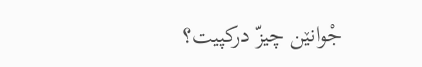جْوانێن چیزّ درکپیت؟